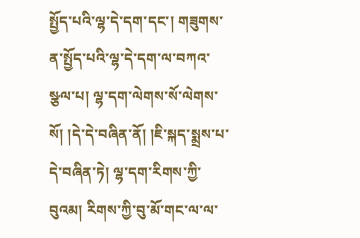སྤྱོད་པའི་ལྷ་དེ་དག་དང་། གཟུགས་ན་སྤྱོད་པའི་ལྷ་དེ་དག་ལ་བཀའ་སྩལ་པ། ལྷ་དག་ལེགས་སོ་ལེགས་སོ། །དེ་དེ་བཞིན་ནོ། །ཇི་སྐད་སྨྲས་པ་དེ་བཞིན་ཏེ། ལྷ་དག་རིགས་ཀྱི་བུའམ། རིགས་ཀྱི་བུ་མོ་གང་ལ་ལ་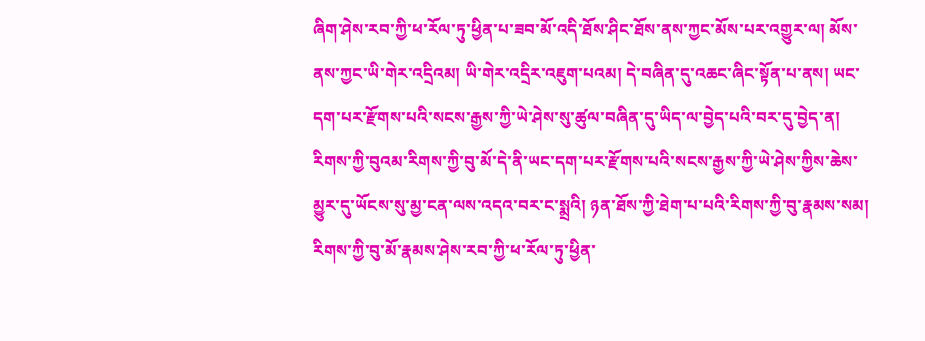ཞིག་ཤེས་རབ་ཀྱི་ཕ་རོལ་ཏུ་ཕྱིན་པ་ཟབ་མོ་འདི་ཐོས་ཤིང་ཐོས་ནས་ཀྱང་མོས་པར་འགྱུར་ལ། མོས་ནས་ཀྱང་ཡི་གེར་འདྲིའམ། ཡི་གེར་འདྲིར་འཇུག་པའམ། དེ་བཞིན་དུ་འཆང་ཞིང་སྟོན་པ་ནས། ཡང་དག་པར་རྫོགས་པའི་སངས་རྒྱས་ཀྱི་ཡེ་ཤེས་སུ་ཚུལ་བཞིན་དུ་ཡིད་ལ་བྱེད་པའི་བར་དུ་བྱེད་ན། རིགས་ཀྱི་བུའམ་རིགས་ཀྱི་བུ་མོ་དེ་ནི་ཡང་དག་པར་རྫོགས་པའི་སངས་རྒྱས་ཀྱི་ཡེ་ཤེས་ཀྱིས་ཆེས་མྱུར་དུ་ཡོངས་སུ་མྱ་ངན་ལས་འདའ་བར་ང་སྨྲའི། ཉན་ཐོས་ཀྱི་ཐེག་པ་པའི་རིགས་ཀྱི་བུ་རྣམས་སམ། རིགས་ཀྱི་བུ་མོ་རྣམས་ཤེས་རབ་ཀྱི་ཕ་རོལ་ཏུ་ཕྱིན་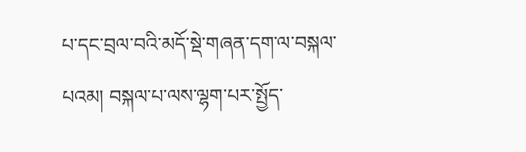པ་དང་བྲལ་བའི་མདོ་སྡེ་གཞན་དག་ལ་བསྐལ་པའམ། བསྐལ་པ་ལས་ལྷག་པར་སྤྱོད་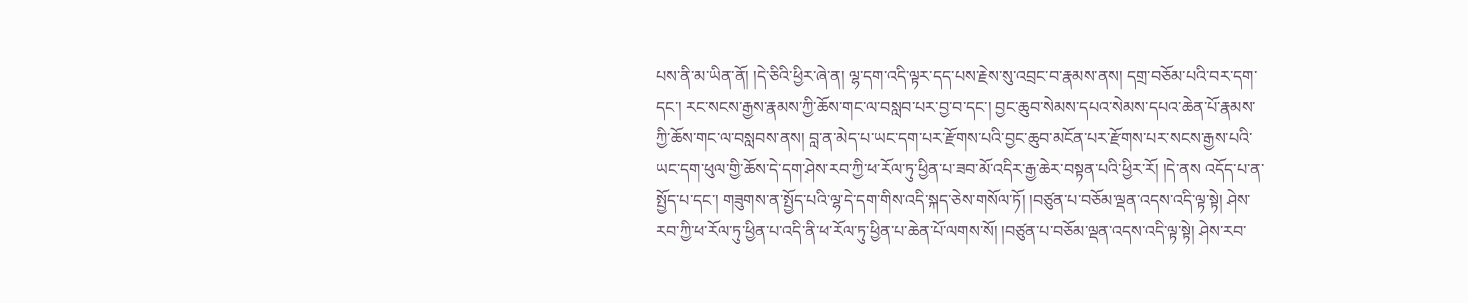པས་ནི་མ་ཡིན་ནོ། །དེ་ཅིའི་ཕྱིར་ཞེ་ན། ལྷ་དག་འདི་ལྟར་དད་པས་རྗེས་སུ་འབྲང་བ་རྣམས་ནས། དགྲ་བཅོམ་པའི་བར་དག་དང་། རང་སངས་རྒྱས་རྣམས་ཀྱི་ཆོས་གང་ལ་བསླབ་པར་བྱ་བ་དང་། བྱང་ཆུབ་སེམས་དཔའ་སེམས་དཔའ་ཆེན་པོ་རྣམས་ཀྱི་ཆོས་གང་ལ་བསླབས་ནས། བླ་ན་མེད་པ་ཡང་དག་པར་རྫོགས་པའི་བྱང་ཆུབ་མངོན་པར་རྫོགས་པར་སངས་རྒྱས་པའི་ཡང་དག་ཕུལ་གྱི་ཆོས་དེ་དག་ཤེས་རབ་ཀྱི་ཕ་རོལ་ཏུ་ཕྱིན་པ་ཟབ་མོ་འདིར་རྒྱ་ཆེར་བསྟན་པའི་ཕྱིར་རོ། །དེ་ནས འདོད་པ་ན་སྤྱོད་པ་དང་། གཟུགས་ན་སྤྱོད་པའི་ལྷ་དེ་དག་གིས་འདི་སྐད་ཅེས་གསོལ་ཏོ། །བཙུན་པ་བཅོམ་ལྡན་འདས་འདི་ལྟ་སྟེ། ཤེས་རབ་ཀྱི་ཕ་རོལ་ཏུ་ཕྱིན་པ་འདི་ནི་ཕ་རོལ་ཏུ་ཕྱིན་པ་ཆེན་པོ་ལགས་སོ། །བཙུན་པ་བཅོམ་ལྡན་འདས་འདི་ལྟ་སྟེ། ཤེས་རབ་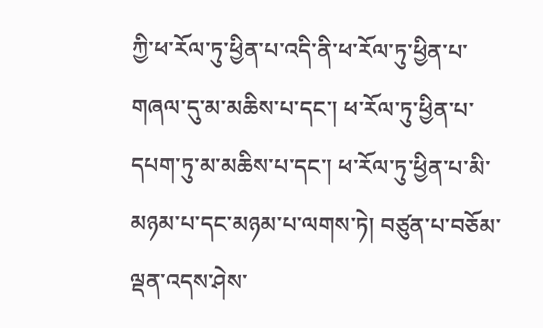ཀྱི་ཕ་རོལ་ཏུ་ཕྱིན་པ་འདི་ནི་ཕ་རོལ་ཏུ་ཕྱིན་པ་གཞལ་དུ་མ་མཆིས་པ་དང་། ཕ་རོལ་ཏུ་ཕྱིན་པ་དཔག་ཏུ་མ་མཆིས་པ་དང་། ཕ་རོལ་ཏུ་ཕྱིན་པ་མི་མཉམ་པ་དང་མཉམ་པ་ལགས་ཏེ། བཙུན་པ་བཅོམ་ལྡན་འདས་ཤེས་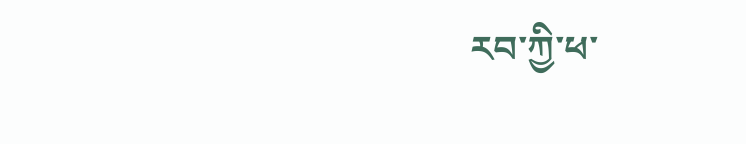རབ་ཀྱི་ཕ་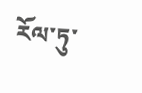རོལ་ཏུ་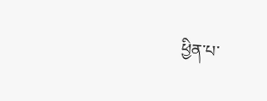ཕྱིན་པ་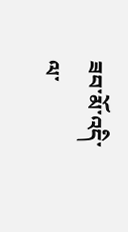ཟབ་མོ་འདི་ལ་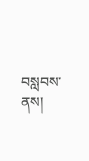བསླབས་ནས།